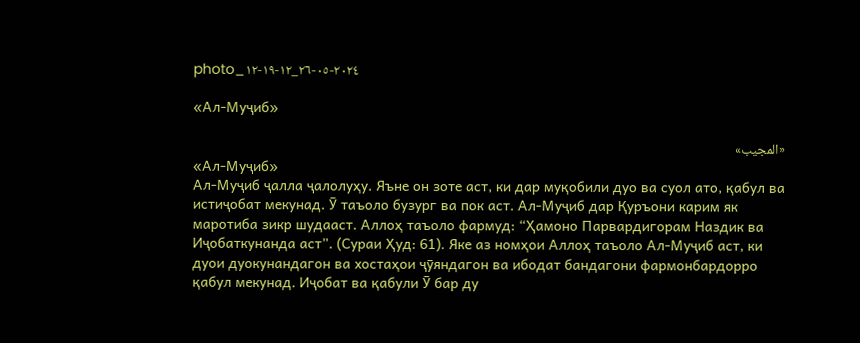photo_٢٠٢٤-٠٥-٢٦_١٢-١٩-١٢

«Ал-Муҷиб»

«المجيب»
«Ал-Муҷиб»
Ал-Муҷиб ҷалла ҷалолуҳу. Яъне он зоте аст, ки дар муқобили дуо ва суол ато, қабул ва истиҷобат мекунад. Ӯ таъоло бузург ва пок аст. Ал-Муҷиб дар Қуръони карим як маротиба зикр шудааст. Аллоҳ таъоло фармуд: “Ҳамоно Парвардигорам Наздик ва Иҷобаткунанда аст”. (Сураи Ҳуд: 61). Яке аз номҳои Аллоҳ таъоло Ал-Муҷиб аст, ки дуои дуокунандагон ва хостаҳои ҷӯяндагон ва ибодат бандагони фармонбардорро қабул мекунад. Иҷобат ва қабули Ӯ бар ду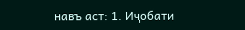навъ аст: 1. Иҷобати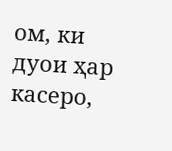ом, ки дуои ҳар касеро,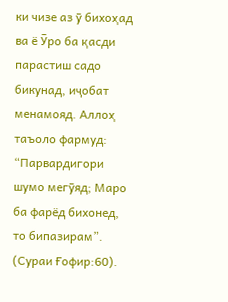ки чизе аз ӯ бихоҳад ва ё Ӯро ба қасди парастиш садо бикунад, иҷобат менамояд. Аллоҳ таъоло фармуд: “Парвардигори шумо мегӯяд; Маро ба фарёд бихонед, то бипазирам”. (Сураи Ғофир:60).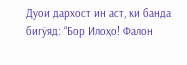Дуои дархост ин аст, ки банда бигӯяд: “Бор Илоҳо! Фалон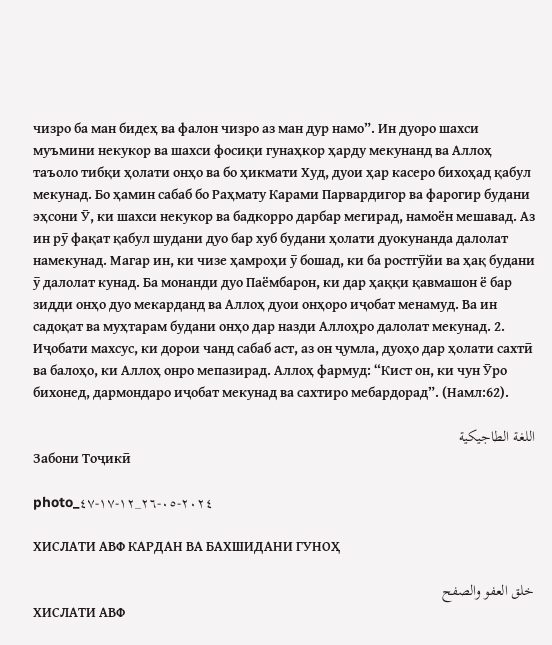чизро ба ман бидеҳ ва фалон чизро аз ман дур намо”. Ин дуоро шахси муъмини некукор ва шахси фосиқи гунаҳкор ҳарду мекунанд ва Аллоҳ таъоло тибқи ҳолати онҳо ва бо ҳикмати Худ, дуои ҳар касеро бихоҳад қабул мекунад. Бо ҳамин сабаб бо Раҳмату Карами Парвардигор ва фарогир будани эҳсони Ӯ, ки шахси некукор ва бадкорро дарбар мегирад, намоён мешавад. Аз ин рӯ фақат қабул шудани дуо бар хуб будани ҳолати дуокунанда далолат намекунад. Магар ин, ки чизе ҳамроҳи ӯ бошад, ки ба ростгӯйи ва ҳақ будани ӯ далолат кунад. Ба монанди дуо Паёмбарон, ки дар ҳаққи қавмашон ё бар зидди онҳо дуо мекарданд ва Аллоҳ дуои онҳоро иҷобат менамуд. Ва ин садоқат ва муҳтарам будани онҳо дар назди Аллоҳро далолат мекунад. 2. Иҷобати махсус, ки дорои чанд сабаб аст, аз он ҷумла, дуоҳо дар ҳолати сахтӣ ва балоҳо, ки Аллоҳ онро мепазирад. Аллоҳ фармуд: “Кист он, ки чун Ӯро бихонед, дармондаро иҷобат мекунад ва сахтиро мебардорад”. (Намл:62).

اللغة الطاجيكية
Забони Тоҷикӣ

photo_٢٠٢٤-٠٥-٢٦_١٢-١٧-٤٧

ХИСЛАТИ АВФ КАРДАН ВА БАХШИДАНИ ГУНОҲ

خلق العفو والصفح
ХИСЛАТИ АВФ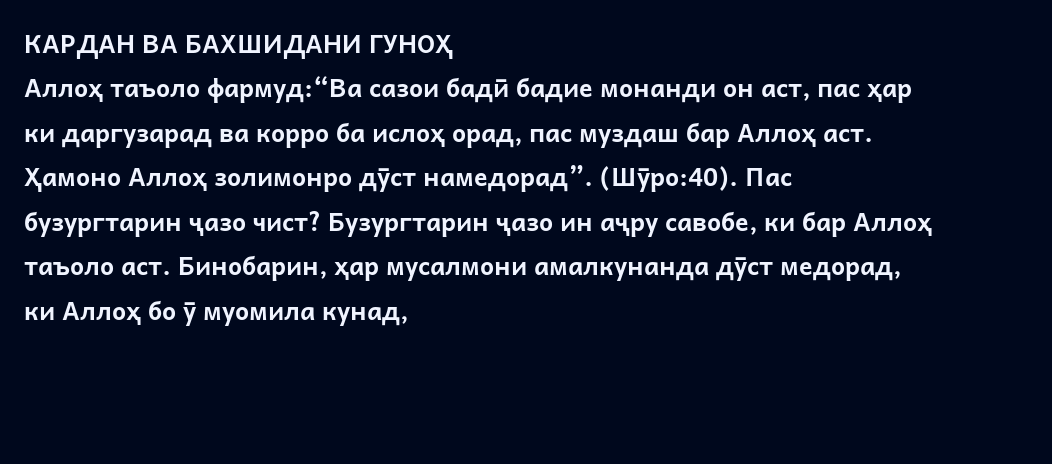КАРДАН ВА БАХШИДАНИ ГУНОҲ
Аллоҳ таъоло фармуд:“Ва сазои бадӣ бадие монанди он аст, пас ҳар ки даргузарад ва корро ба ислоҳ орад, пас муздаш бар Аллоҳ аст. Ҳамоно Аллоҳ золимонро дӯст намедорад”. (Шӯро:40). Пас бузургтарин ҷазо чист? Бузургтарин ҷазо ин аҷру савобе, ки бар Аллоҳ таъоло аст. Бинобарин, ҳар мусалмони амалкунанда дӯст медорад, ки Аллоҳ бо ӯ муомила кунад,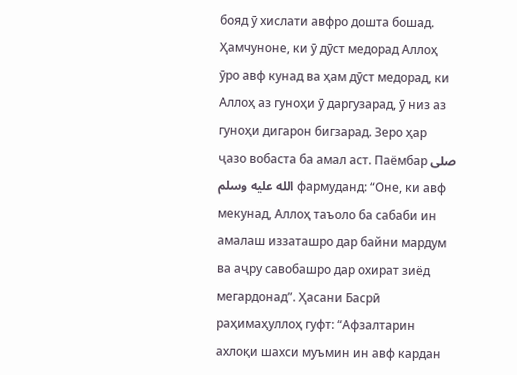бояд ӯ хислати авфро дошта бошад. Ҳамчуноне, ки ӯ дӯст медорад Аллоҳ ӯро авф кунад ва ҳам дӯст медорад, ки Аллоҳ аз гуноҳи ӯ даргузарад, ӯ низ аз гуноҳи дигарон бигзарад. Зеро ҳар ҷазо вобаста ба амал аст. Паёмбар صلى الله عليه وسلم фармуданд: “Оне, ки авф мекунад, Аллоҳ таъоло ба сабаби ин амалаш иззаташро дар байни мардум ва аҷру савобашро дар охират зиёд мегардонад”. Ҳасани Басрӣ раҳимаҳуллоҳ гуфт: “Афзалтарин ахлоқи шахси муъмин ин авф кардан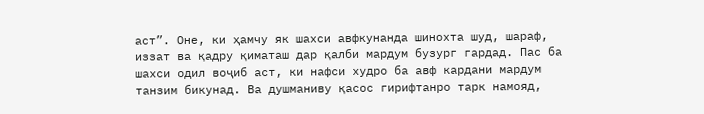аст”. Оне, ки ҳамчу як шахси авфкунанда шинохта шуд, шараф, иззат ва қадру қиматаш дар қалби мардум бузург гардад. Пас ба шахси одил воҷиб аст, ки нафси худро ба авф кардани мардум танзим бикунад. Ва душманиву қасос гирифтанро тарк намояд,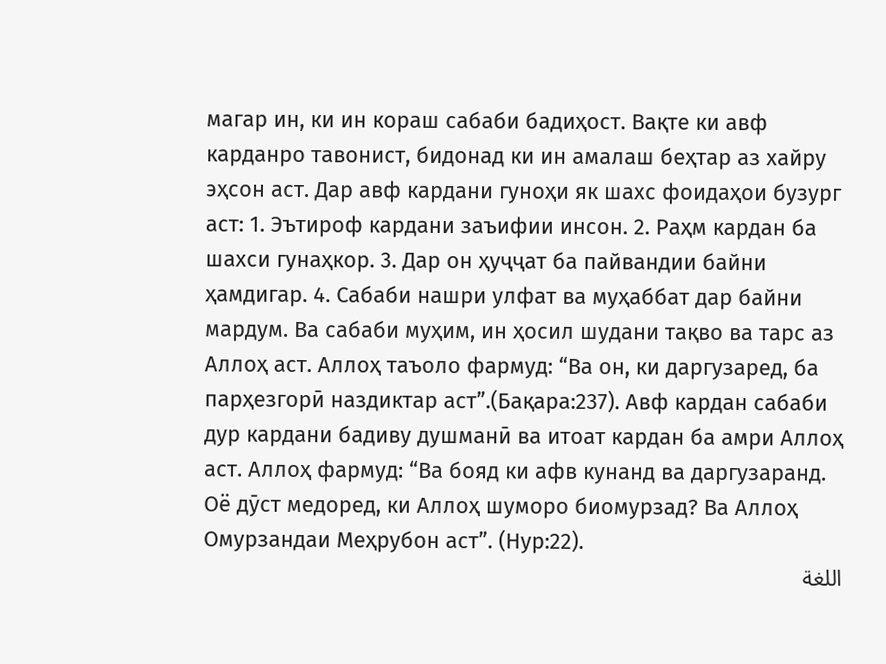магар ин, ки ин кораш сабаби бадиҳост. Вақте ки авф карданро тавонист, бидонад ки ин амалаш беҳтар аз хайру эҳсон аст. Дар авф кардани гуноҳи як шахс фоидаҳои бузург аст: 1. Эътироф кардани заъифии инсон. 2. Раҳм кардан ба шахси гунаҳкор. 3. Дар он ҳуҷҷат ба пайвандии байни ҳамдигар. 4. Сабаби нашри улфат ва муҳаббат дар байни мардум. Ва сабаби муҳим, ин ҳосил шудани тақво ва тарс аз Аллоҳ аст. Аллоҳ таъоло фармуд: “Ва он, ки даргузаред, ба парҳезгорӣ наздиктар аст”.(Бақара:237). Авф кардан сабаби дур кардани бадиву душманӣ ва итоат кардан ба амри Аллоҳ аст. Аллоҳ фармуд: “Ва бояд ки афв кунанд ва даргузаранд. Оё дӯст медоред, ки Аллоҳ шуморо биомурзад? Ва Аллоҳ Омурзандаи Меҳрубон аст”. (Нур:22).
اللغة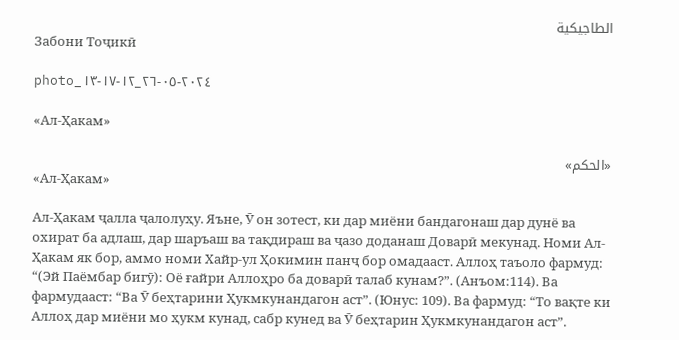الطاجيكية
Забони Тоҷикӣ

photo_٢٠٢٤-٠٥-٢٦_١٢-١٧-١٣

«Ал-Ҳакам»

«الحكم»
«Ал-Ҳакам»

Ал-Ҳакам ҷалла ҷалолуҳу. Яъне, Ӯ он зотест, ки дар миёни бандагонаш дар дунё ва охират ба адлаш, дар шаръаш ва тақдираш ва ҷазо доданаш Доварӣ мекунад. Номи Ал-Ҳакам як бор, аммо номи Хайр-ул Ҳокимин панҷ бор омадааст. Аллоҳ таъоло фармуд: “(Эй Паёмбар бигӯ): Оё ғайри Аллоҳро ба доварӣ талаб кунам?”. (Анъом:114). Ва фармудааст: “Ва Ӯ беҳтарини Ҳукмкунандагон аст”. (Юнус: 109). Ва фармуд: “То вақте ки Аллоҳ дар миёни мо ҳукм кунад, сабр кунед ва Ӯ беҳтарин Ҳукмкунандагон аст”.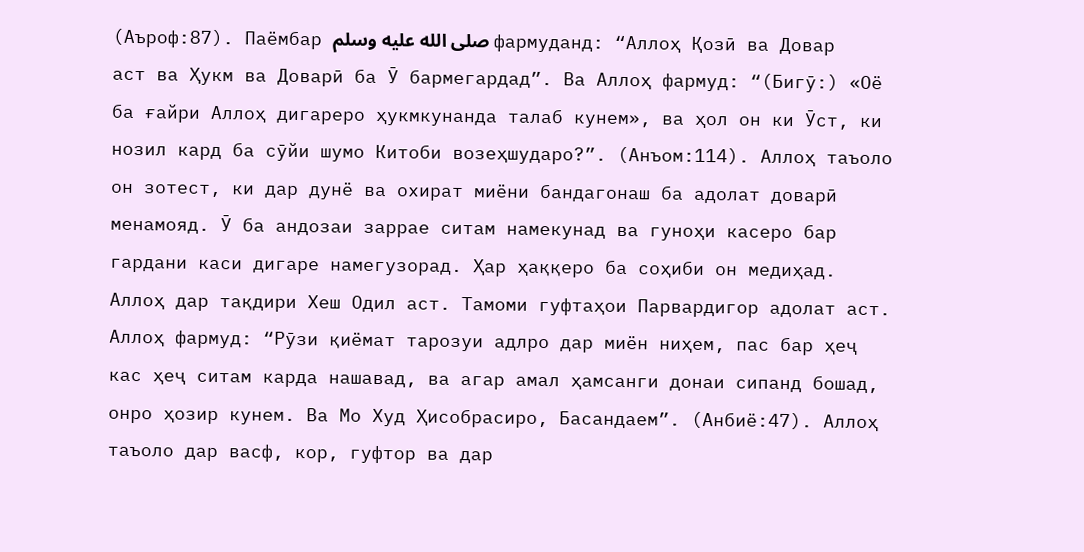(Аъроф:87). Паёмбар صلى الله عليه وسلم фармуданд: “Аллоҳ Қозӣ ва Довар аст ва Ҳукм ва Доварӣ ба Ӯ бармегардад”. Ва Аллоҳ фармуд: “(Бигӯ:) «Оё ба ғайри Аллоҳ дигареро ҳукмкунанда талаб кунем», ва ҳол он ки Ӯст, ки нозил кард ба сӯйи шумо Китоби возеҳшударо?”. (Анъом:114). Аллоҳ таъоло он зотест, ки дар дунё ва охират миёни бандагонаш ба адолат доварӣ менамояд. Ӯ ба андозаи заррае ситам намекунад ва гуноҳи касеро бар гардани каси дигаре намегузорад. Ҳар ҳаққеро ба соҳиби он медиҳад. Аллоҳ дар тақдири Хеш Одил аст. Тамоми гуфтаҳои Парвардигор адолат аст. Аллоҳ фармуд: “Рӯзи қиёмат тарозуи адлро дар миён ниҳем, пас бар ҳеҷ кас ҳеҷ ситам карда нашавад, ва агар амал ҳамсанги донаи сипанд бошад, онро ҳозир кунем. Ва Мо Худ Ҳисобрасиро, Басандаем”. (Анбиё:47). Аллоҳ таъоло дар васф, кор, гуфтор ва дар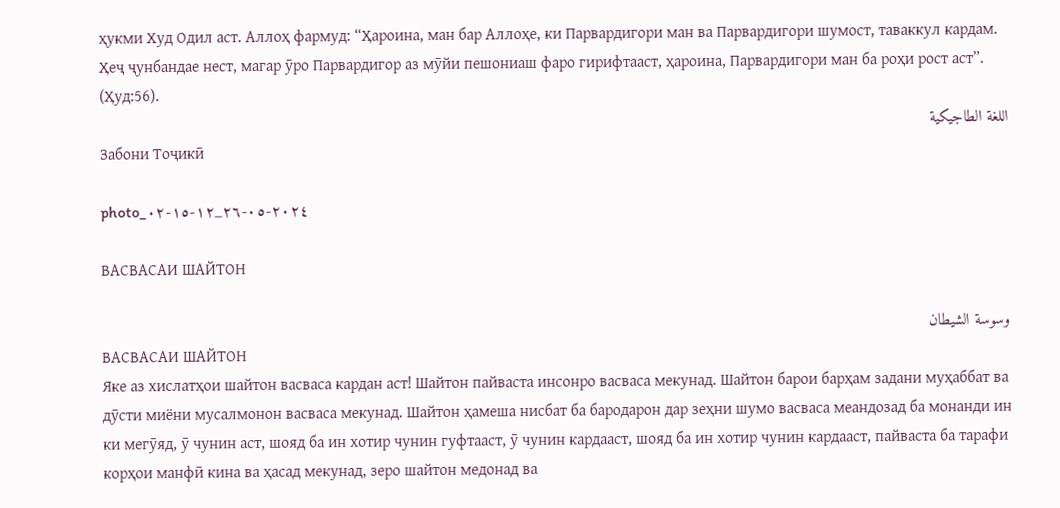ҳукми Худ Одил аст. Аллоҳ фармуд: “Ҳароина, ман бар Аллоҳе, ки Парвардигори ман ва Парвардигори шумост, таваккул кардам. Ҳеҷ ҷунбандае нест, магар ӯро Парвардигор аз мӯйи пешониаш фаро гирифтааст, ҳароина, Парвардигори ман ба роҳи рост аст”. (Ҳуд:56).
اللغة الطاجيكية
Забони Тоҷикӣ

photo_٢٠٢٤-٠٥-٢٦_١٢-١٥-٠٢

ВАСВАСАИ ШАЙТОН

وسوسة الشيطان
ВАСВАСАИ ШАЙТОН
Яке аз хислатҳои шайтон васваса кардан аст! Шайтон пайваста инсонро васваса мекунад. Шайтон барои барҳам задани муҳаббат ва дӯсти миёни мусалмонон васваса мекунад. Шайтон ҳамеша нисбат ба бародарон дар зеҳни шумо васваса меандозад ба монанди ин ки мегӯяд, ӯ чунин аст, шояд ба ин хотир чунин гуфтааст, ӯ чунин кардааст, шояд ба ин хотир чунин кардааст, пайваста ба тарафи корҳои манфӣ кина ва ҳасад мекунад, зеро шайтон медонад ва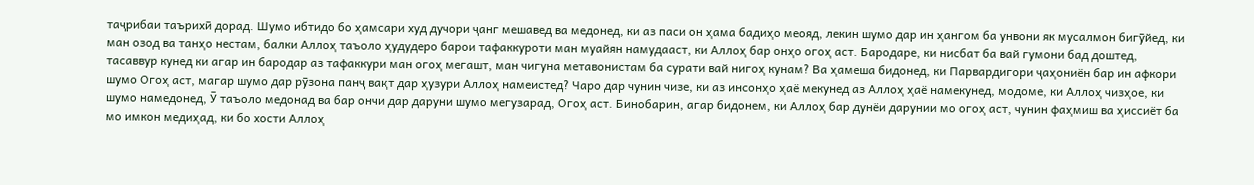таҷрибаи таърихӣ дорад. Шумо ибтидо бо ҳамсари худ дучори ҷанг мешавед ва медонед, ки аз паси он ҳама бадиҳо меояд, лекин шумо дар ин ҳангом ба унвони як мусалмон бигӯйед, ки ман озод ва танҳо нестам, балки Аллоҳ таъоло ҳудудеро барои тафаккуроти ман муайян намудааст, ки Аллоҳ бар онҳо огоҳ аст. Бародаре, ки нисбат ба вай гумони бад доштед, тасаввур кунед ки агар ин бародар аз тафаккури ман огоҳ мегашт, ман чигуна метавонистам ба сурати вай нигоҳ кунам? Ва ҳамеша бидонед, ки Парвардигори ҷаҳониён бар ин афкори шумо Огоҳ аст, магар шумо дар рӯзона панҷ вақт дар ҳузури Аллоҳ намеистед? Чаро дар чунин чизе, ки аз инсонҳо ҳаё мекунед аз Аллоҳ ҳаё намекунед, модоме, ки Аллоҳ чизҳое, ки шумо намедонед, Ӯ таъоло медонад ва бар ончи дар даруни шумо мегузарад, Огоҳ аст. Бинобарин, агар бидонем, ки Аллоҳ бар дунёи дарунии мо огоҳ аст, чунин фаҳмиш ва ҳиссиёт ба мо имкон медиҳад, ки бо хости Аллоҳ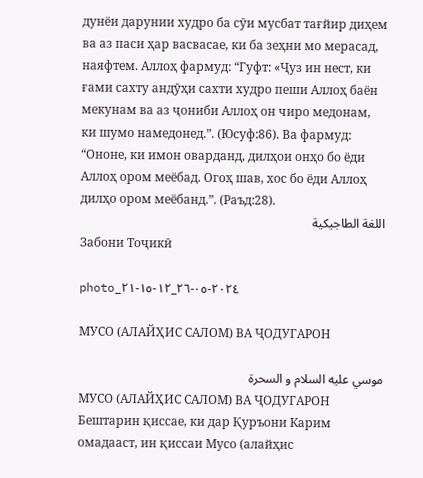дунёи дарунии худро ба сӯи мусбат тағйир диҳем ва аз паси ҳар васвасае, ки ба зеҳни мо мерасад, наяфтем. Аллоҳ фармуд: “Гуфт: «Ҷуз ин нест, ки ғами сахту андӯҳи сахти худро пеши Аллоҳ баён мекунам ва аз ҷониби Аллоҳ он чиро медонам, ки шумо намедонед.”. (Юсуф:86). Ва фармуд: “Ононе, ки имон оварданд, дилҳои онҳо бо ёди Аллоҳ ором меёбад. Огоҳ шав, хос бо ёди Аллоҳ дилҳо ором меёбанд.”. (Раъд:28).
اللغة الطاجيكية
Забони Тоҷикӣ

photo_٢٠٢٤-٠٥-٢٦_١٢-١٥-٢١

МУСО (АЛАЙҲИС САЛОМ) ВА ҶОДУГАРОН

موسي عليه السلام و السحرة
МУСО (АЛАЙҲИС САЛОМ) ВА ҶОДУГАРОН
Бештарин қиссае, ки дар Қуръони Карим омадааст, ин қиссаи Мусо (алайҳис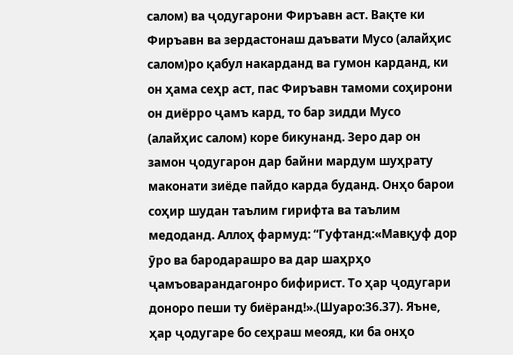салом) ва ҷодугарони Фиръавн аст. Вақте ки Фиръавн ва зердастонаш даъвати Мусо (алайҳис салом)ро қабул накарданд ва гумон карданд, ки он ҳама сеҳр аст, пас Фиръавн тамоми соҳирони он диёрро ҷамъ кард, то бар зидди Мусо (алайҳис салом) коре бикунанд. Зеро дар он замон ҷодугарон дар байни мардум шуҳрату маконати зиёде пайдо карда буданд. Онҳо барои соҳир шудан таълим гирифта ва таълим медоданд. Аллоҳ фармуд: “Гуфтанд:«Мавқуф дор ӯро ва бародарашро ва дар шаҳрҳо ҷамъоварандагонро бифирист. То ҳар ҷодугари доноро пеши ту биёранд!».(Шуаро:36.37). Яъне, ҳар ҷодугаре бо сеҳраш меояд, ки ба онҳо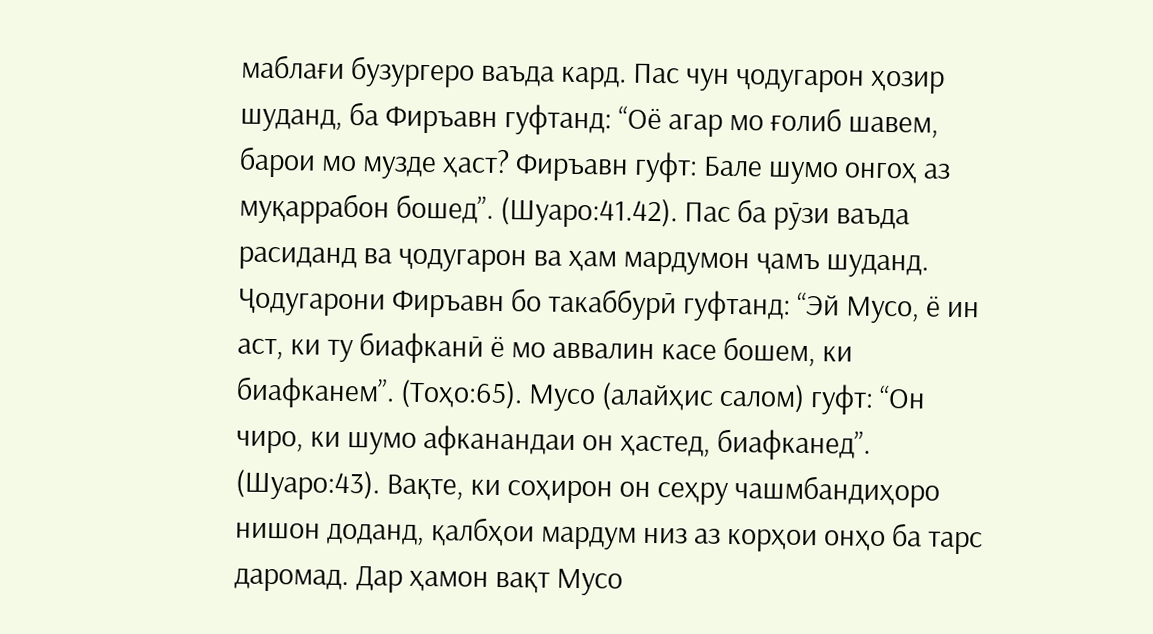маблағи бузургеро ваъда кард. Пас чун ҷодугарон ҳозир шуданд, ба Фиръавн гуфтанд: “Оё агар мо ғолиб шавем, барои мо музде ҳаст? Фиръавн гуфт: Бале шумо онгоҳ аз муқаррабон бошед”. (Шуаро:41.42). Пас ба рӯзи ваъда расиданд ва ҷодугарон ва ҳам мардумон ҷамъ шуданд. Ҷодугарони Фиръавн бо такаббурӣ гуфтанд: “Эй Мусо, ё ин аст, ки ту биафканӣ ё мо аввалин касе бошем, ки биафканем”. (Тоҳо:65). Мусо (алайҳис салом) гуфт: “Он чиро, ки шумо афканандаи он ҳастед, биафканед”. (Шуаро:43). Вақте, ки соҳирон он сеҳру чашмбандиҳоро нишон доданд, қалбҳои мардум низ аз корҳои онҳо ба тарс даромад. Дар ҳамон вақт Мусо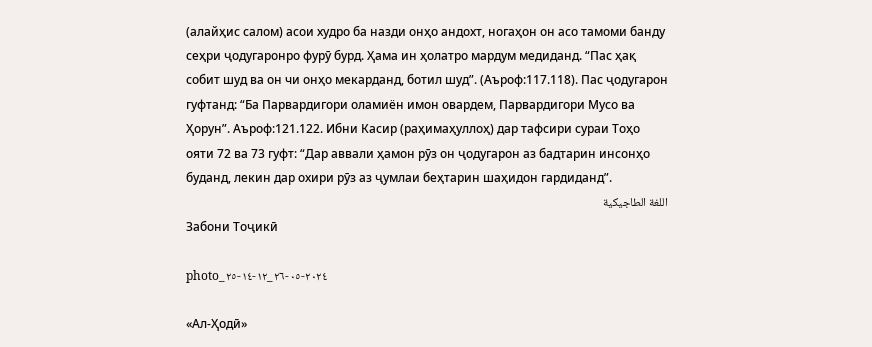(алайҳис салом) асои худро ба назди онҳо андохт, ногаҳон он асо тамоми банду сеҳри ҷодугаронро фурӯ бурд. Ҳама ин ҳолатро мардум медиданд. “Пас ҳақ собит шуд ва он чи онҳо мекарданд, ботил шуд”. (Аъроф:117.118). Пас ҷодугарон гуфтанд: “Ба Парвардигори оламиён имон овардем, Парвардигори Мусо ва Ҳорун”. Аъроф:121.122. Ибни Касир (раҳимаҳуллоҳ) дар тафсири сураи Тоҳо ояти 72 ва 73 гуфт: “Дар аввали ҳамон рӯз он ҷодугарон аз бадтарин инсонҳо буданд, лекин дар охири рӯз аз ҷумлаи беҳтарин шаҳидон гардиданд”.
اللغة الطاجيكية
Забони Тоҷикӣ

photo_٢٠٢٤-٠٥-٢٦_١٢-١٤-٢٥

«Ал-Ҳодӣ»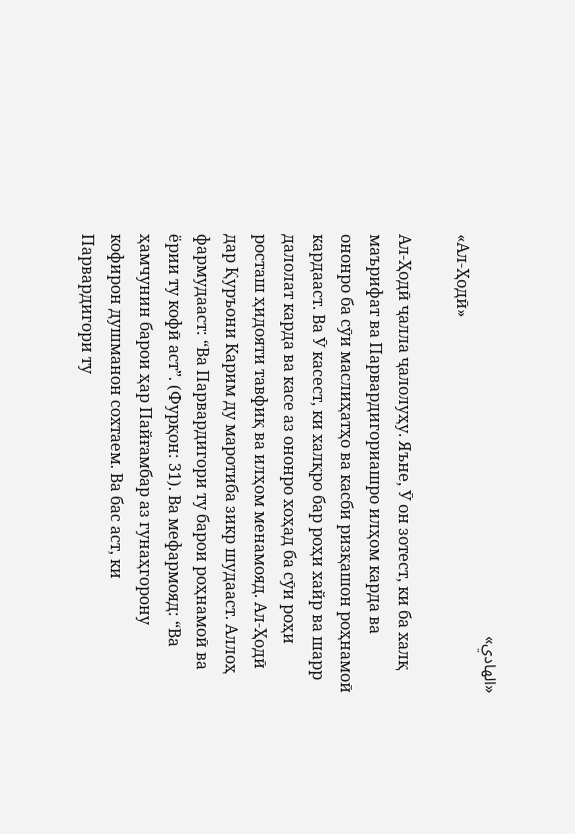«الهادي»
«Ал-Ҳодӣ»

Ал-Ҳодӣ ҷалла ҷалолуҳу. Яъне, Ӯ он зотест, ки ба халқ маърифат ва Парвардигориашро илҳом карда ва ононро ба сӯи маслиҳатҳо ва касби ризқашон роҳнамоӣ кардааст. Ва Ӯ касест, ки халқро бар роҳи хайр ва шарр далолат карда ва касе аз ононро хоҳад ба сӯи роҳи росташ ҳидояти тавфиқ ва илҳом менамояд. Ал-Ҳодӣ дар Қуръони Карим ду маротиба зикр шудааст. Аллоҳ фармудааст: “Ва Парвардигори ту барои роҳнамоӣ ва ёрии ту кофӣ аст”. (Фурқон: 31). Ва мефармояд: “Ва ҳамчунин барои ҳар Пайғамбар аз гунаҳгорону кофирон душманон сохтаем. Ва бас аст, ки Парвардигори ту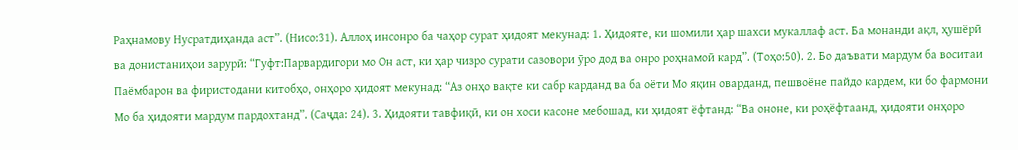Раҳнамову Нусратдиҳанда аст”. (Нисо:31). Аллоҳ инсонро ба чаҳор сурат ҳидоят мекунад: 1. Ҳидояте, ки шомили ҳар шахси мукаллаф аст. Ба монанди ақл, ҳушёрӣ ва донистаниҳои зарурӣ: “Гуфт:Парвардигори мо Он аст, ки ҳар чизро сурати сазовори ӯро дод ва онро роҳнамоӣ кард”. (Тоҳо:50). 2. Бо даъвати мардум ба воситаи Паёмбарон ва фиристодани китобҳо, онҳоро ҳидоят мекунад: “Аз онҳо вақте ки сабр карданд ва ба оёти Мо яқин оварданд, пешвоёне пайдо кардем, ки бо фармони Мо ба ҳидояти мардум пардохтанд”. (Саҷда: 24). 3. Ҳидояти тавфиқӣ, ки он хоси касоне мебошад, ки ҳидоят ёфтанд: “Ва ононе, ки роҳёфтаанд, ҳидояти онҳоро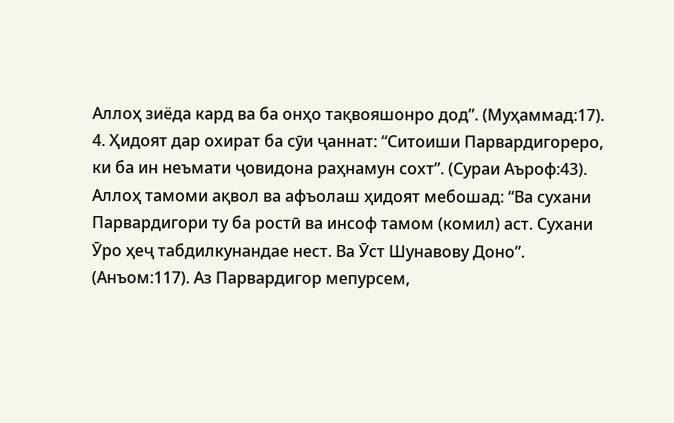Аллоҳ зиёда кард ва ба онҳо тақвояшонро дод”. (Муҳаммад:17). 4. Ҳидоят дар охират ба сӯи ҷаннат: “Ситоиши Парвардигореро, ки ба ин неъмати ҷовидона раҳнамун сохт”. (Сураи Аъроф:43). Аллоҳ тамоми ақвол ва афъолаш ҳидоят мебошад: “Ва сухани Парвардигори ту ба ростӣ ва инсоф тамом (комил) аст. Сухани Ӯро ҳеҷ табдилкунандае нест. Ва Ӯст Шунавову Доно”. (Анъом:117). Аз Парвардигор мепурсем,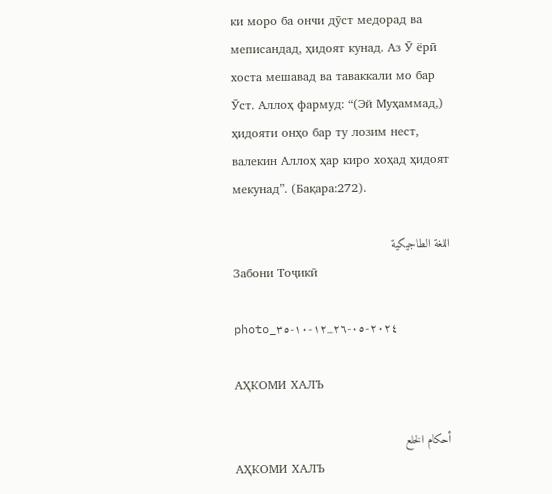ки моро ба ончи дӯст медорад ва меписандад, ҳидоят кунад. Аз Ӯ ёрӣ хоста мешавад ва таваккали мо бар Ӯст. Аллоҳ фармуд: “(Эй Муҳаммад,) ҳидояти онҳо бар ту лозим нест, валекин Аллоҳ ҳар киро хоҳад ҳидоят мекунад”. (Бақара:272).

اللغة الطاجيكية
Забони Тоҷикӣ

photo_٢٠٢٤-٠٥-٢٦_١٢-١٠-٣٥

АҲКОМИ ХАЛЪ

أحكام الخلع
АҲКОМИ ХАЛЪ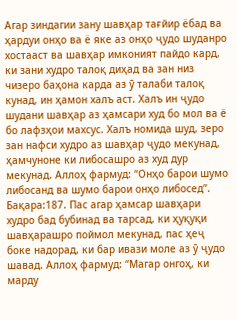Агар зиндагии зану шавҳар тағйир ёбад ва ҳардуи онҳо ва ё яке аз онҳо ҷудо шуданро хостааст ва шавҳар имконият пайдо кард, ки зани худро талоқ диҳад ва зан низ чизеро баҳона карда аз ӯ талаби талоқ кунад, ин ҳамон халъ аст. Халъ ин ҷудо шудани шавҳар аз ҳамсари худ бо мол ва ё бо лафзҳои махсус. Халъ номида шуд, зеро зан нафси худро аз шавҳар ҷудо мекунад, ҳамчуноне ки либосашро аз худ дур мекунад. Аллоҳ фармуд: “Онҳо барои шумо либосанд ва шумо барои онҳо либосед”. Бақара:187. Пас агар ҳамсар шавҳари худро бад бубинад ва тарсад, ки ҳуқуқи шавҳарашро поймол мекунад, пас ҳеҷ боке надорад, ки бар ивази моле аз ӯ ҷудо шавад. Аллоҳ фармуд: “Магар онгоҳ, ки марду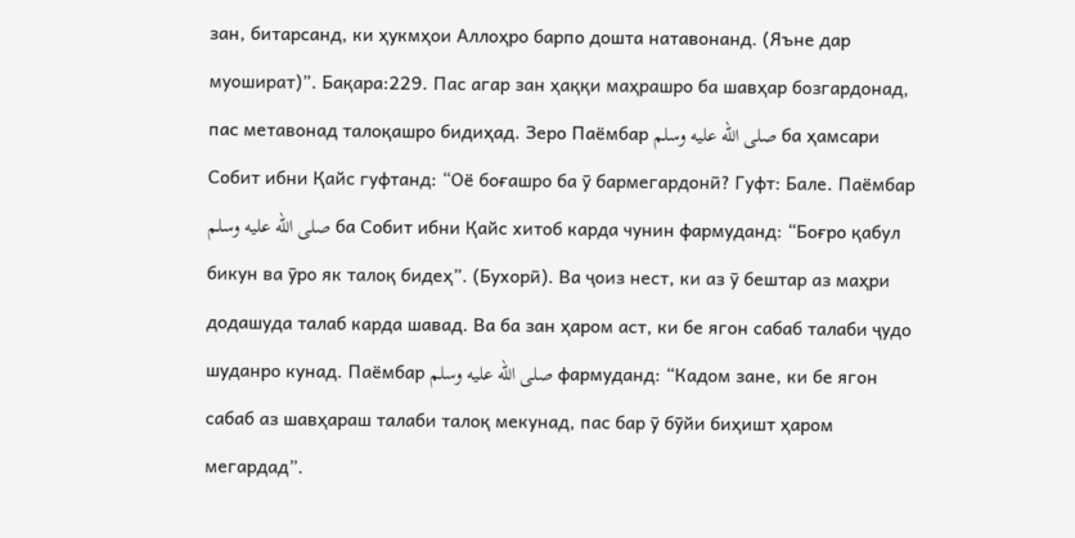зан, битарсанд, ки ҳукмҳои Аллоҳро барпо дошта натавонанд. (Яъне дар муошират)”. Бақара:229. Пас агар зан ҳаққи маҳрашро ба шавҳар бозгардонад, пас метавонад талоқашро бидиҳад. Зеро Паёмбар صلى الله عليه وسلم ба ҳамсари Собит ибни Қайс гуфтанд: “Оё боғашро ба ӯ бармегардонӣ? Гуфт: Бале. Паёмбар صلى الله عليه وسلم ба Собит ибни Қайс хитоб карда чунин фармуданд: “Боғро қабул бикун ва ӯро як талоқ бидеҳ”. (Бухорӣ). Ва ҷоиз нест, ки аз ӯ бештар аз маҳри додашуда талаб карда шавад. Ва ба зан ҳаром аст, ки бе ягон сабаб талаби ҷудо шуданро кунад. Паёмбар صلى الله عليه وسلم фармуданд: “Кадом зане, ки бе ягон сабаб аз шавҳараш талаби талоқ мекунад, пас бар ӯ бӯйи биҳишт ҳаром мегардад”.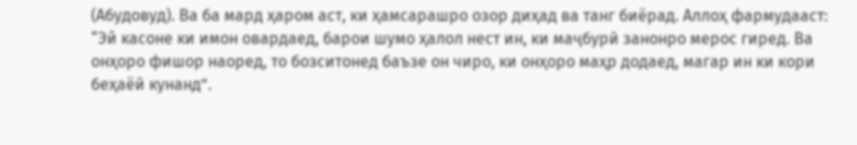(Абудовуд). Ва ба мард ҳаром аст, ки ҳамсарашро озор диҳад ва танг биёрад. Аллоҳ фармудааст: “Эй касоне ки имон овардаед, барои шумо ҳалол нест ин, ки маҷбурӣ занонро мерос гиред. Ва онҳоро фишор наоред, то бозситонед баъзе он чиро, ки онҳоро маҳр додаед, магар ин ки кори беҳаёӣ кунанд”.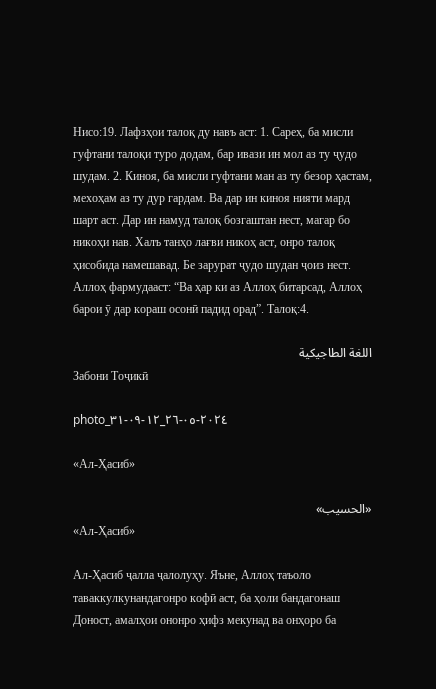Нисо:19. Лафзҳои талоқ ду навъ аст: 1. Сареҳ, ба мисли гуфтани талоқи туро додам, бар ивази ин мол аз ту ҷудо шудам. 2. Киноя, ба мисли гуфтани ман аз ту безор ҳастам, мехоҳам аз ту дур гардам. Ва дар ин киноя нияти мард шарт аст. Дар ин намуд талоқ бозгаштан нест, магар бо никоҳи нав. Халъ танҳо лағви никоҳ аст, онро талоқ ҳисобида намешавад. Бе зарурат ҷудо шудан ҷоиз нест. Аллоҳ фармудааст: “Ва ҳар ки аз Аллоҳ битарсад, Аллоҳ барои ӯ дар кораш осонӣ падид орад”. Талоқ:4.

اللغة الطاجيكية
Забони Тоҷикӣ

photo_٢٠٢٤-٠٥-٢٦_١٢-٠٩-٣١

«Ал-Ҳасиб»

«الحسيب»
«Ал-Ҳасиб»

Ал-Ҳасиб ҷалла ҷалолуҳу. Яъне, Аллоҳ таъоло таваккулкунандагонро кофӣ аст, ба ҳоли бандагонаш Доност, амалҳои ононро ҳифз мекунад ва онҳоро ба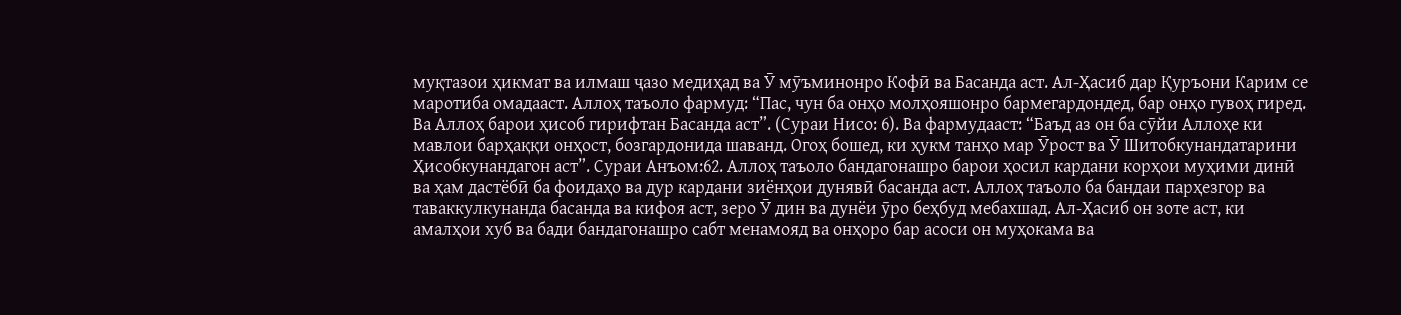муқтазои ҳикмат ва илмаш ҷазо медиҳад ва Ӯ мӯъминонро Кофӣ ва Басанда аст. Ал-Ҳасиб дар Қуръони Карим се маротиба омадааст. Аллоҳ таъоло фармуд: “Пас, чун ба онҳо молҳояшонро бармегардондед, бар онҳо гувоҳ гиред. Ва Аллоҳ барои ҳисоб гирифтан Басанда аст”. (Сураи Нисо: 6). Ва фармудааст: “Баъд аз он ба сӯйи Аллоҳе ки мавлои барҳаққи онҳост, бозгардонида шаванд. Огоҳ бошед, ки ҳукм танҳо мар Ӯрост ва Ӯ Шитобкунандатарини Ҳисобкунандагон аст”. Сураи Анъом:62. Аллоҳ таъоло бандагонашро барои ҳосил кардани корҳои муҳими динӣ ва ҳам дастёбӣ ба фоидаҳо ва дур кардани зиёнҳои дунявӣ басанда аст. Аллоҳ таъоло ба бандаи парҳезгор ва таваккулкунанда басанда ва кифоя аст, зеро Ӯ дин ва дунёи ӯро беҳбуд мебахшад. Ал-Ҳасиб он зоте аст, ки амалҳои хуб ва бади бандагонашро сабт менамояд ва онҳоро бар асоси он муҳокама ва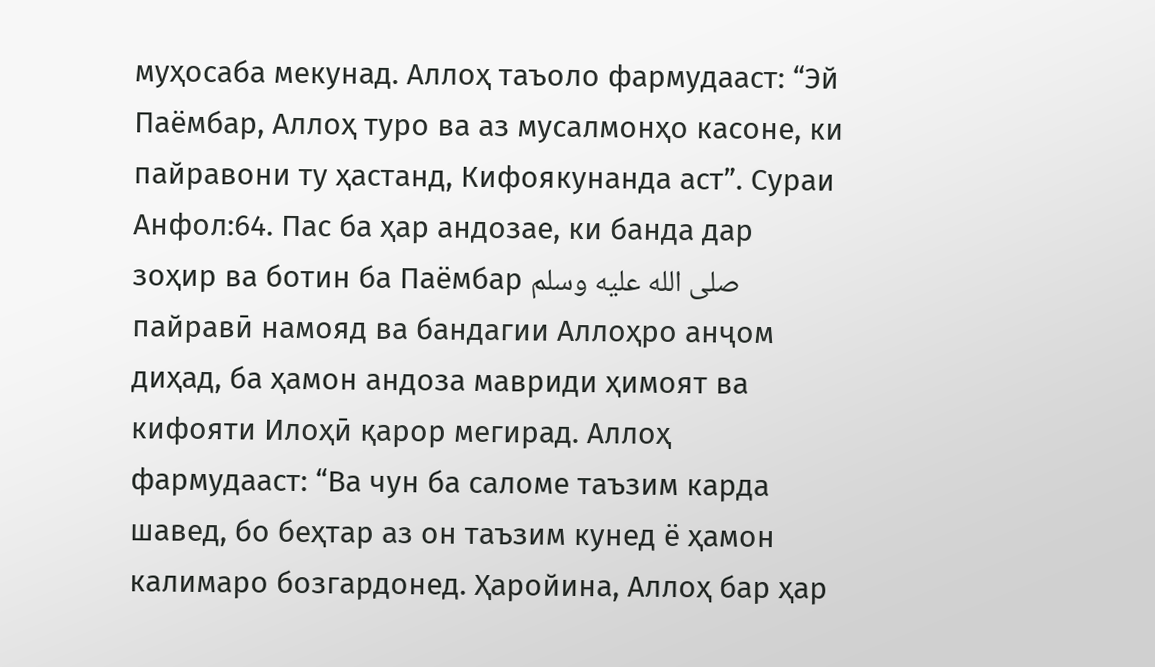муҳосаба мекунад. Аллоҳ таъоло фармудааст: “Эй Паёмбар, Аллоҳ туро ва аз мусалмонҳо касоне, ки пайравони ту ҳастанд, Кифоякунанда аст”. Сураи Анфол:64. Пас ба ҳар андозае, ки банда дар зоҳир ва ботин ба Паёмбар صلى الله عليه وسلم пайравӣ намояд ва бандагии Аллоҳро анҷом диҳад, ба ҳамон андоза мавриди ҳимоят ва кифояти Илоҳӣ қарор мегирад. Аллоҳ фармудааст: “Ва чун ба саломе таъзим карда шавед, бо беҳтар аз он таъзим кунед ё ҳамон калимаро бозгардонед. Ҳаройина, Аллоҳ бар ҳар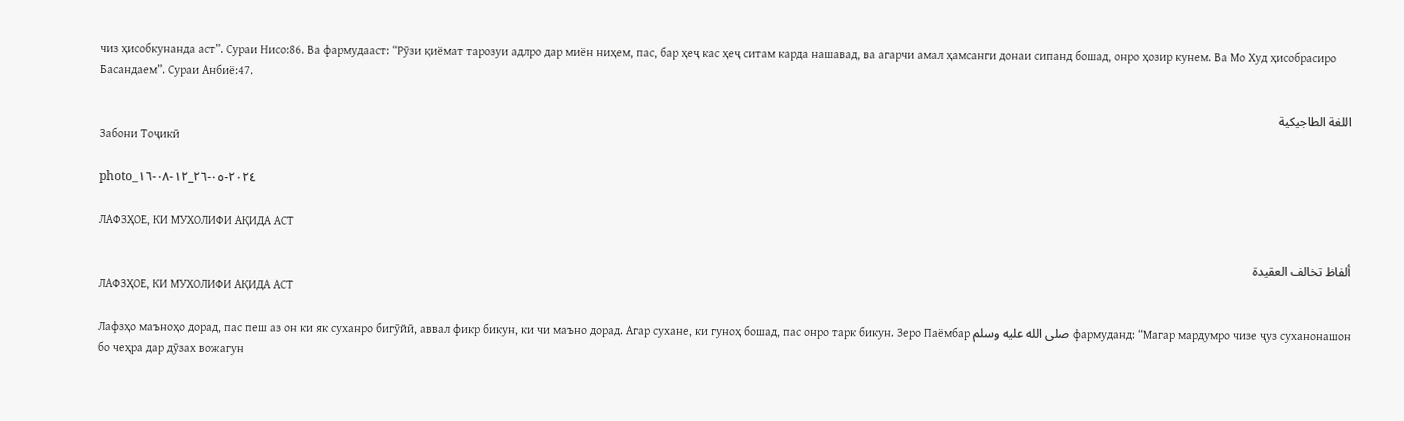чиз ҳисобкунанда аст”. Сураи Нисо:86. Ва фармудааст: “Рӯзи қиёмат тарозуи адлро дар миён ниҳем, пас, бар ҳеҷ кас ҳеҷ ситам карда нашавад, ва агарчи амал ҳамсанги донаи сипанд бошад, онро ҳозир кунем. Ва Мо Худ ҳисобрасиро Басандаем”. Сураи Анбиё:47.

اللغة الطاجيكية
Забони Тоҷикӣ

photo_٢٠٢٤-٠٥-٢٦_١٢-٠٨-١٦

ЛАФЗҲОЕ, КИ МУХОЛИФИ АҚИДА АСТ

ألفاظ تخالف العقيدة
ЛАФЗҲОЕ, КИ МУХОЛИФИ АҚИДА АСТ

Лафзҳо маъноҳо дорад, пас пеш аз он ки як суханро бигӯйӣ, аввал фикр бикун, ки чи маъно дорад. Агар сухане, ки гуноҳ бошад, пас онро тарк бикун. Зеро Паёмбар صلى الله عليه وسلم фармуданд: “Магар мардумро чизе ҷуз суханонашон бо чеҳра дар дӯзах вожагун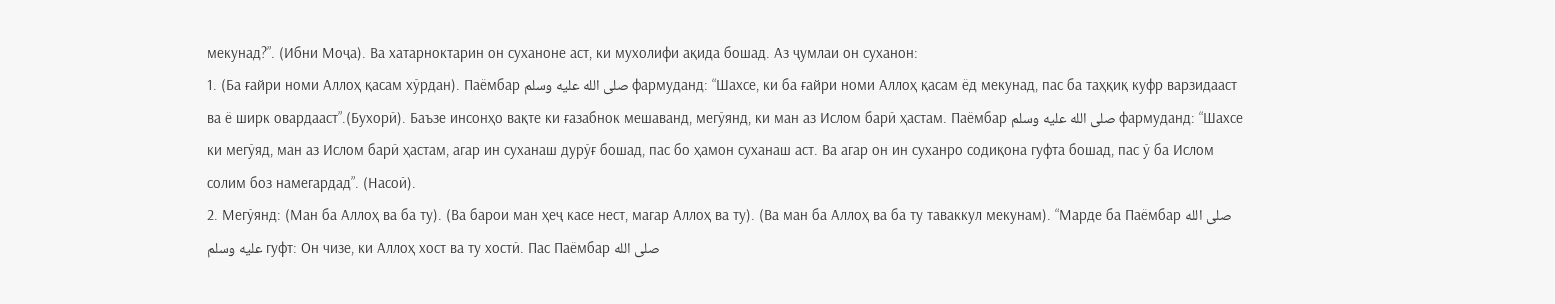мекунад?”. (Ибни Моҷа). Ва хатарноктарин он суханоне аст, ки мухолифи ақида бошад. Аз ҷумлаи он суханон:
1. (Ба ғайри номи Аллоҳ қасам хӯрдан). Паёмбар صلى الله عليه وسلم фармуданд: “Шахсе, ки ба ғайри номи Аллоҳ қасам ёд мекунад, пас ба таҳқиқ куфр варзидааст ва ё ширк овардааст”.(Бухорӣ). Баъзе инсонҳо вақте ки ғазабнок мешаванд, мегӯянд, ки ман аз Ислом барӣ ҳастам. Паёмбар صلى الله عليه وسلم фармуданд: “Шахсе ки мегӯяд, ман аз Ислом барӣ ҳастам, агар ин суханаш дурӯғ бошад, пас бо ҳамон суханаш аст. Ва агар он ин суханро содиқона гуфта бошад, пас ӯ ба Ислом солим боз намегардад”. (Насоӣ).
2. Мегӯянд: (Ман ба Аллоҳ ва ба ту). (Ва барои ман ҳеҷ касе нест, магар Аллоҳ ва ту). (Ва ман ба Аллоҳ ва ба ту таваккул мекунам). “Марде ба Паёмбар صلى الله عليه وسلم гуфт: Он чизе, ки Аллоҳ хост ва ту хостӣ. Пас Паёмбар صلى الله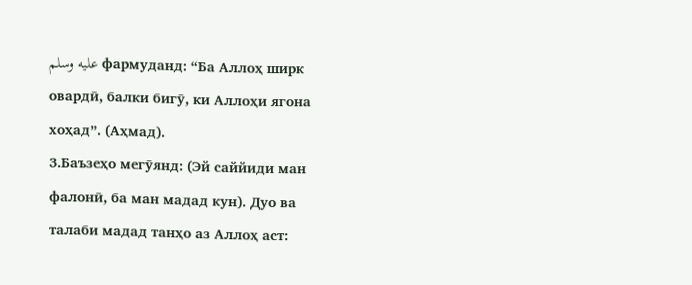عليه وسلم фармуданд: “Ба Аллоҳ ширк овардӣ, балки бигӯ, ки Аллоҳи ягона хоҳад”. (Аҳмад).
3.Баъзеҳо мегӯянд: (Эй саййиди ман фалонӣ, ба ман мадад кун). Дуо ва талаби мадад танҳо аз Аллоҳ аст: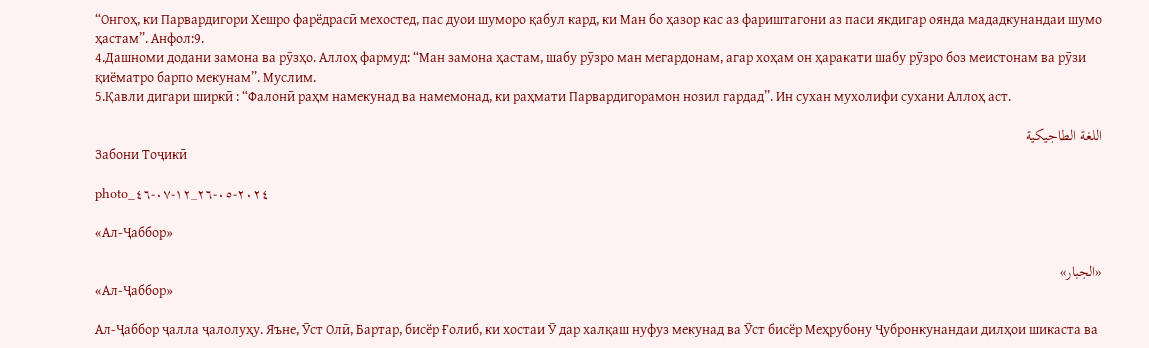“Онгоҳ, ки Парвардигори Хешро фарёдрасӣ мехостед, пас дуои шуморо қабул кард, ки Ман бо ҳазор кас аз фариштагони аз паси якдигар оянда мададкунандаи шумо ҳастам”. Анфол:9.
4.Дашноми додани замона ва рӯзҳо. Аллоҳ фармуд: “Ман замона ҳастам, шабу рӯзро ман мегардонам, агар хоҳам он ҳаракати шабу рӯзро боз меистонам ва рӯзи қиёматро барпо мекунам”. Муслим.
5.Қавли дигари ширкӣ : “Фалонӣ раҳм намекунад ва намемонад, ки раҳмати Парвардигорамон нозил гардад”. Ин сухан мухолифи сухани Аллоҳ аст.

اللغة الطاجيكية
Забони Тоҷикӣ

photo_٢٠٢٤-٠٥-٢٦_١٢-٠٧-٤٦

«Ал-Ҷаббор»

«الجبار»
«Ал-Ҷаббор»

Ал-Ҷаббор ҷалла ҷалолуҳу. Яъне, Ӯст Олӣ, Бартар, бисёр Ғолиб, ки хостаи Ӯ дар халқаш нуфуз мекунад ва Ӯст бисёр Меҳрубону Ҷубронкунандаи дилҳои шикаста ва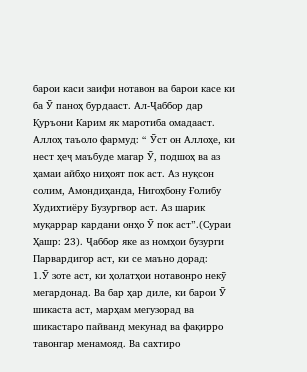барои каси заифи нотавон ва барои касе ки ба Ӯ паноҳ бурдааст. Ал-Ҷаббор дар Қуръони Карим як маротиба омадааст. Аллоҳ таъоло фармуд: “ Ӯст он Аллоҳе, ки нест ҳеҷ маъбуде магар Ӯ, подшоҳ ва аз ҳамаи айбҳо ниҳоят пок аст. Аз нуқсон солим, Амондиҳанда, Нигоҳбону Ғолибу Худихтиёру Бузургвор аст. Аз шарик муқаррар кардани онҳо Ӯ пок аст”.(Сураи Ҳашр: 23). Ҷаббор яке аз номҳои бузурги Парвардигор аст, ки се маъно дорад:
1.Ӯ зоте аст, ки ҳолатҳои нотавонро некӯ мегардонад. Ва бар ҳар диле, ки барои Ӯ шикаста аст, марҳам мегузорад ва шикастаро пайванд мекунад ва фақирро тавонгар менамояд. Ва сахтиро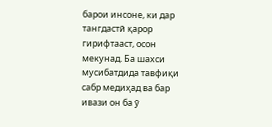барои инсоне, ки дар тангдастӣ қарор гирифтааст, осон мекунад. Ба шахси мусибатдида тавфиқи сабр медиҳад ва бар ивази он ба ӯ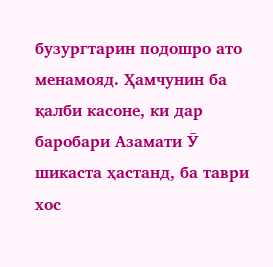бузургтарин подошро ато менамояд. Ҳамчунин ба қалби касоне, ки дар баробари Азамати Ӯ шикаста ҳастанд, ба таври хос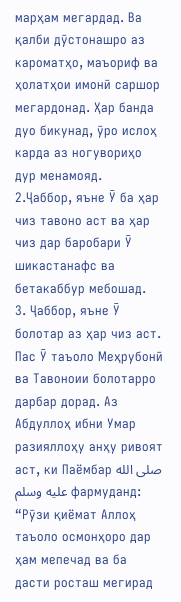марҳам мегардад. Ва қалби дӯстонашро аз кароматҳо, маъориф ва ҳолатҳои имонӣ саршор мегардонад. Ҳар банда дуо бикунад, ӯро ислоҳ карда аз ногувориҳо дур менамояд.
2.Ҷаббор, яъне Ӯ ба ҳар чиз тавоно аст ва ҳар чиз дар баробари Ӯ шикастанафс ва бетакаббур мебошад.
3. Ҷаббор, яъне Ӯ болотар аз ҳар чиз аст. Пас Ӯ таъоло Меҳрубонӣ ва Тавоноии болотарро дарбар дорад. Аз Абдуллоҳ ибни Умар разияллоҳу анҳу ривоят аст, ки Паёмбар صلى الله عليه وسلم фармуданд: “Рӯзи қиёмат Аллоҳ таъоло осмонҳоро дар ҳам мепечад ва ба дасти росташ мегирад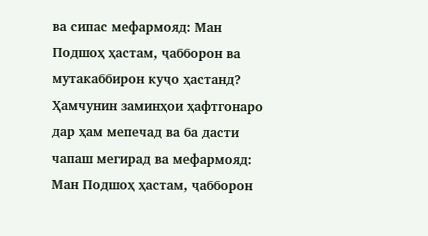ва сипас мефармояд: Ман Подшоҳ ҳастам, ҷабборон ва мутакаббирон куҷо ҳастанд? Ҳамчунин заминҳои ҳафтгонаро дар ҳам мепечад ва ба дасти чапаш мегирад ва мефармояд: Ман Подшоҳ ҳастам, ҷабборон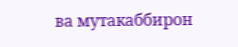ва мутакаббирон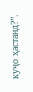куҷо ҳастанд?”.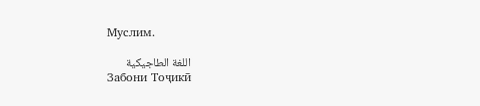Муслим.

اللغة الطاجيكية
Забони Тоҷикӣ